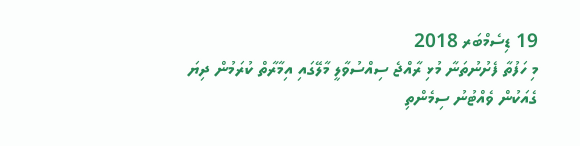19 ޑިސެމްބަރ 2018
މި ހަފުތާ ފެށުނުތަނާ މުޅި ރާއްޖެ ސިއްސުވާލީ މާލޭގައި އިމާރާތް ކުރަމުން ދިޔަ ގެއަކުން ވެއްޓުނު ސިމެންތި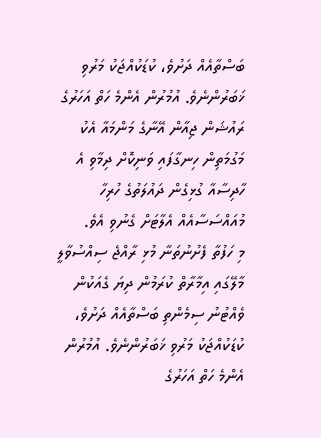ބަސްތާއެއް ދަށުވެ، ކުޑަކުއްޖަކު މަރުވި ޚަބަރުންނެވެ. އުމުރުން އެންމެ ހަތް އަހަރުގެ ރައުޝަން ޖިއާން އޭނާގެ މަންމައާ އެކު މަގުމަތިން ހިނގާފައި ވަނިކޮށް ދިމާވި އެ ހާދިސާއާ ގުޅިގެން ދައުލަތުގެ ހުރިހާ މުއައްސަސާއެއް އެލާޓަށް ގެނުވި އެވެ.
މި ހަފުތާ ފެށުނުތަނާ މުޅި ރާއްޖެ ސިއްސުވާލީ މާލޭގައި އިމާރާތް ކުރަމުން ދިޔަ ގެއަކުން ވެއްޓުނު ސިމެންތި ބަސްތާއެއް ދަށުވެ، ކުޑަކުއްޖަކު މަރުވި ޚަބަރުންނެވެ. އުމުރުން އެންމެ ހަތް އަހަރުގެ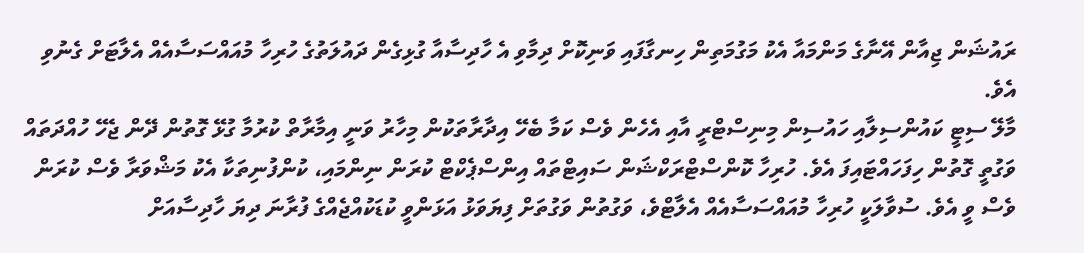ރައުޝަން ޖިއާން އޭނާގެ މަންމައާ އެކު މަގުމަތިން ހިނގާފައި ވަނިކޮށް ދިމާވި އެ ހާދިސާއާ ގުޅިގެން ދައުލަތުގެ ހުރިހާ މުއައްސަސާއެއް އެލާޓަށް ގެނުވި އެވެ.
މާލޭ ސިޓީ ކައުންސިލާއި ހައުސިން މިނިސްޓްރީ އާއި އެހެން ވެސް ކަމާ ބެހޭ އިދާރާތަކުން މިހާރު ވަނީ އިމާރާތް ކުރުމާ ގުޅޭ ގޮތުން ދޭން ޖެހޭ ހުއްދަތައް ވަގުތީ ގޮތުން ހިފަހައްޓައިފަ އެވެ. ހުރިހާ ކޮންސްޓްރަކްޝަން ސައިޓްތައް އިންސްޕެކްޓް ކުރަން ނިންމައި، ކުންފުނިތަކާ އެކު މަޝްވަރާ ވެސް ކުރަން ވެސް ވީ އެވެ. ސުވާލަކީ ހުރިހާ މުއައްސަސާއެއް އެލާޓްވެ، ވަގުތުން ވަގުތަށް ފިޔަވަޅު އަޅަންވީ ކުޑަކުއްޖެއްގެ ފުރާނަ ދިޔަ ހާދިސާއަށް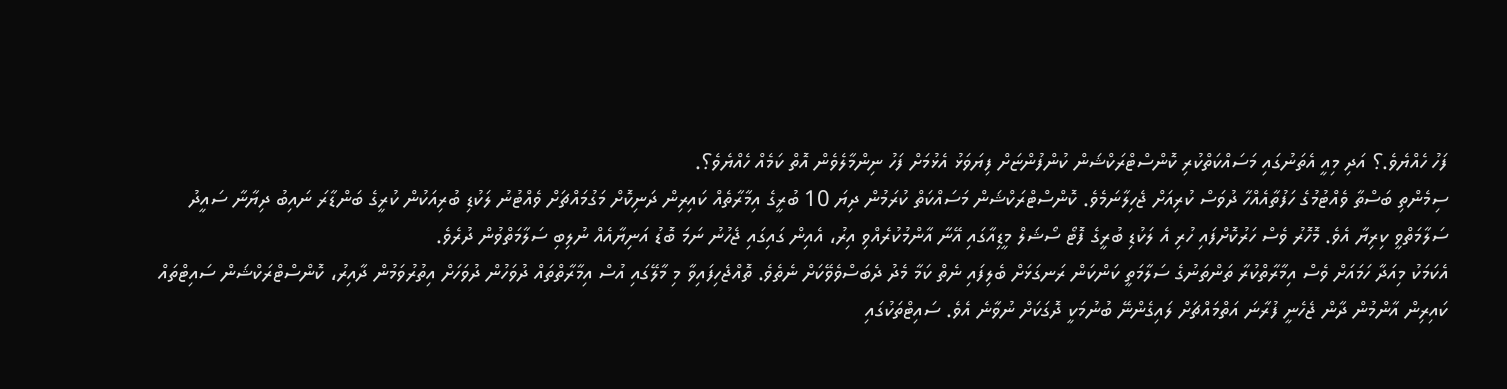ފަހު ހެއްޔެވެ.؟ އަދި މިއީ އެތަނުގައި މަސައްކަތްކުރި ކޮންސްޓްރަކްޝަން ކުންފުންޏަށް ފިޔަވަޅު އެޅުމަށް ފަހު ނިންމާލެވެން އޮތް ކަމެއް ހެއްޔެވެ؟.
ސިމެންތި ބަސްތާ ވެއްޓުމުގެ ހަފުތާއެއްހާ ދުވަސް ކުރިއަށް ޖެހިލާނަމެވެ. ކޮންސްޓްރަކްޝަން މަސައްކަތް ކުރަމުން ދިޔަ 10 ބުރީގެ އިމާރާތެއް ކައިރިން ދަނިކޮށް މަގުމައްޗަށް ވެއްޓުނު ލަކުޑި ބުރިއަކުން ކުރީގެ ބަންޑާރަ ނައިބު ދިޔާނާ ސައީދު ސަލާމަތްވީ ކިރިޔާ އެވެ. މޮހޮރު ވެސް ހަރުކޮށްފައި ހުރި އެ ލަކުޑި ބުރީގެ ފޮޓޯ ސޯޝަލް މީޑިއާގައި އޭނާ އާންމުކުރެއްވި އިރު، އެއިން ގައިގައި ޖެހުނު ނަމަ ބޮޑު އަނިޔާއެއް ނުލިބި ސަލާމަތްވުން ދުރެވެ.
އެކަމަކު މިއަދާ ހަމައަށް ވެސް އިމާރާތްކުރާ ތަންތަނުގެ ސަލާމަތީ ކަންކަން ރަނގަޅަށް ބެލިފައި ނެތް ކަމާ މެދު ދެބަސްވެވޭކަށް ނެތެވެ. ތޮއްޖެހިފައިވާ މި މާލޭގައި އުސް އިމާރާތްތައް ދުވަހުން ދުވަހަށް އިތުރުވަމުން ދާއިރު، ކޮންސްޓްރަކްޝަން ސައިޓްތައް ކައިރިން އާންމުން ދާން ޖެހެނީ ފުރާނަ އަތްމައްޗަށް ލައިގެންނޭ ބުނުމަކީ ދޮގަކަށް ނުވާނެ އެވެ. ސައިޓްތަކުގައި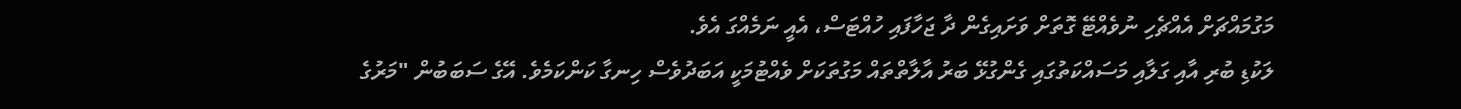މަގުމައްޗަށް އެއްޗެހި ނުވެއްޓޭ ގޮތަށް ވަށައިގެން ދާ ޖަހާފައި ހުއްޓަސް، އެއީ ނަމެއްގަ އެވެ.
ލަކުޑި ބުރި އާއި ގަލާއި މަސައްކަތުގައި ގެންގުޅޭ ބަރު އާލާތްތައް މަގުތަކަށް ވެއްޓުމަކީ އަބަދުވެސް ހިނގާ ކަންކަމެވެ. އޭގެ ސަބަބުން "މަރުގެ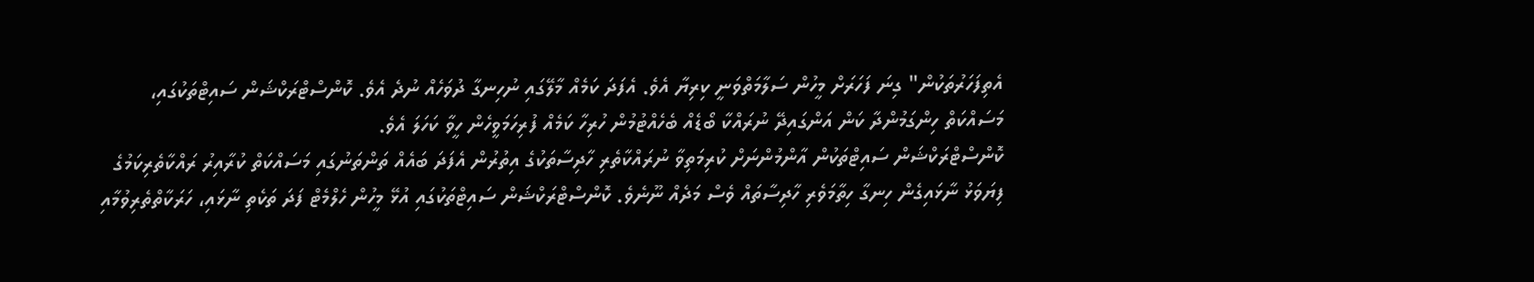އެތިފަހަރުތަކުން" ގިނަ ފަހަރަށް މީހުން ސަލާމަތްވަނީ ކިރިޔާ އެވެ. އެފަދަ ކަމެއް މާލޭގައި ނުހިނގާ ދުވަހެއް ނުދެ އެވެ. ކޮންސްޓްރަކްޝަން ސައިޓްތަކުގައި، މަސައްކަތް ހިންގަމުންދާ ކަން އަންގައިދޭ ނުރައްކާ ބޯޑެއް ބެހެއްޓުމުން ހުރިހާ ކަމެއް ފުރިހަމަވީހެން ހީވާ ކަހަލަ އެވެ.
ކޮންސްޓްރަކްޝަން ސައިޓްތަކުން އާންމުންނަށް ކުރިމަތިވާ ނުރައްކާތެރި ހާދިސާތަކުގެ އިތުރުން އެފަދަ ބައެއް ތަންތަނުގައި މަސައްކަތް ކުރާއިރު ރައްކާތެރިކަމުގެ ފިޔަވަޅު ނާޅައިގެން ހިނގާ ހިތާމަވެރި ހާދިސާތައް ވެސް މަދެއް ނޫނެވެ. ކޮންސްޓްރަކްޝަން ސައިޓްތަކުގައި އުޅޭ މީހުން ހެލްމެޓް ފަދަ ތަކެތި ނާޅައި، ހަރަކާތްތެރިވުމާއި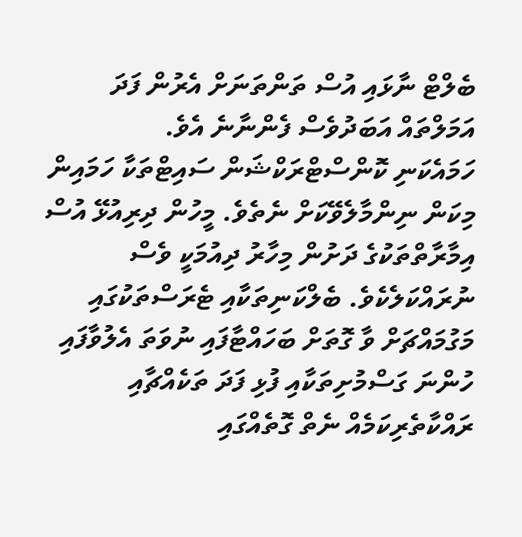ބެލްޓް ނާޅައި އުސް ތަންތަނަށް އެރުން ފަދަ އަމަލްތައް އަބަދުވެސް ފެންނާނެ އެވެ.
ހަމައެކަނި ކޮންސްޓްރަކްޝަން ސައިޓްތަކާ ހަމައިން މިކަން ނިންމާލެވޭކަށް ނެތެވެ. މީހުން ދިރިއުޅޭ އުސް އިމާރާތްތަކުގެ ދަށުން މިހާރު ދިއުމަކީ ވެސް ނުރައްކަލެކެވެ. ބެލްކަނިތަކާއި ޓެރަސްތަކުގައި މަގުމައްޗަށް ވާ ގޮތަށް ބަހައްޓާފައި ނުވަތަ އެލުވާފައި ހުންނަ ގަސްމުށިތަކާއި ފުޅި ފަދަ ތަކެއްޗާއި ރައްކާތެރިކަމެއް ނެތް ގޮތެއްގައި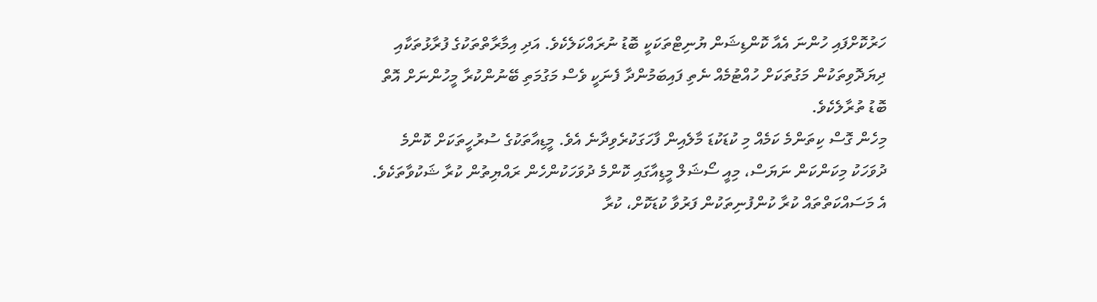ހަރުކޮށްފައި ހުންނަ އެއާ ކޮންޑިޝަން ޔުނިޓްތަކަކީ ބޮޑު ނުރައްކަލެކެވެ. އަދި އިމާރާތްތަކުގެ ފުރާޅުތަކާއި ދިޔަދޮވިތަކުން މަގުތަކަށް ހުއްޓުމެއް ނެތި ފައިބަމުންދާ ފެނަކީ ވެސް މަގުމަތި ބޭނުންކުރާ މީހުންނަށް އޮތް ބޮޑު ތުރާލެކެވެ.
މިހެން ގޮސް ކިތަންމެ ކަމެއް މި ކުޑަކުޑަ މާލެއިން ފާހަގަކުރެވިދާނެ އެވެ. މީޑިއާތަކުގެ ސުރުހީތަކަށް ކޮންމެ ދުވަހަކު މިކަންކަން ނަޔަސް، މިއީ ސޯޝަލް މީޑިއާގައި ކޮންމެ ދުވަހަކުންހެން ރައްޔިތުން ކުރާ ޝަކުވާތަކެވެ. އެ މަސައްކަތްތައް ކުރާ ކުންފުނިތަކުން ފަރުވާ ކުޑަކޮށް، ކުރާ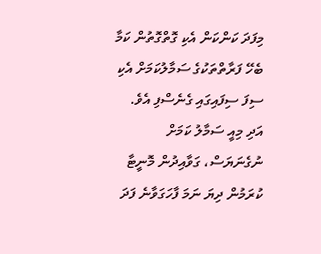މިފަދަ ކަންކަން އެކި ގޮތްގޮތުން ކަމާ ބެހޭ ފަރާތްތަކުގެ ސަމާލުކަމަށް އެކި ސިފަ ސިފައިގައި ގެނެސްފި އެވެ. އަދި މިއީ ސަމާލު ކަމަށް ނުގެނަޔަސް، ގަވާއިދުން މޮނީޓާ ކުރަމުން ދިޔަ ނަމަ ފާހަގަވާނެ ފަދަ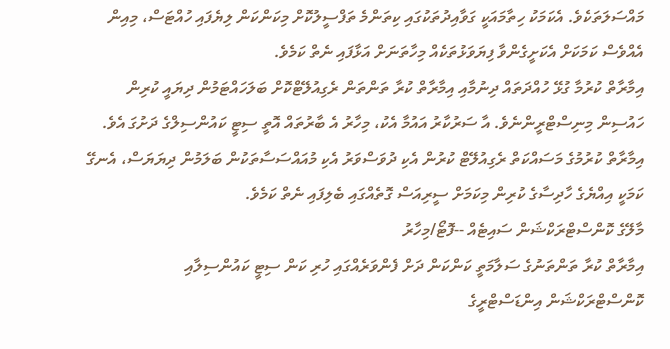މައްސަލަތަކެވެ. އެކަމަކު ހިތާމައަކީ ގަވާއިދުތަކުގައި ކިތަންމެ ތަފްސީލުކޮށް މިކަންކަން ލިޔެފައި ހުއްޓަސް، މިއިން އެއްވެސް ކަމަކަށް އެކަށީގެންވާ ފިޔަވަޅުތަކެއް މިހާތަނަށް އަޅާފައި ނެތް ކަމެވެ.
އިމާރާތް ކުރުމާ ގުޅޭ ހުއްދަތައް ދިނުމާއި އިމާރާތް ކުރާ ތަންތަން ރެގިއުލޭޓްކޮށް ބަލަހައްޓަމުން ދިޔައީ ކުރިން ހައުސިން މިނިސްޓްރީންނެވެ. އާ ސަރުކާރު އައުމާ އެކު، މިހާރު އެ ބާރުތައް އޮތީ ސިޓީ ކައުންސިލްގެ ދަށުގަ އެވެ. އިމާރާތް ކުރުމުގެ މަސައްކަތް ރެގިއުލޭޓް ކުރުން އެކި ދުވަސްވަރު އެކި މުއައްސަސާތަކުން ބަލަމުން ދިޔަޔަސް، އެނގޭ ކަމަކީ އިއްޔެގެ ހާދިސާގެ ކުރިން މިކަމަށް ސީރިއަސް ގޮތެއްގައި ބެލިފައި ނެތް ކަމެވެ.
މާލޭގެ ކޮންސްޓްރަކްޝަން ސައިޓެއް --ފޮޓޯ/މިހާރު
އިމާރާތް ކުރާ ތަންތަނުގެ ސަލާމަތީ ކަންކަން ދަށް ފެންވަރެއްގައި ހުރި ކަން ސިޓީ ކައުންސިލާއި ކޮންސްޓްރަކްޝަން އިންޑަސްޓްރީގެ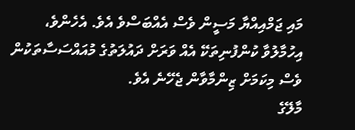މައި ޖަމްއިއްޔާ މަސީން ވެސް އެއްބަސްވެ އެވެ. އެހެންވެ، އިހުމާލުވާ ކުންފުނިތަކޭ އެއް ވަރަށް ދައުލަތުގެ މުއައްސަސާތަކުން ވެސް މިކަމަށް ޒިންމާވާން ޖެހޭނެ އެވެ.
މާލޭގެ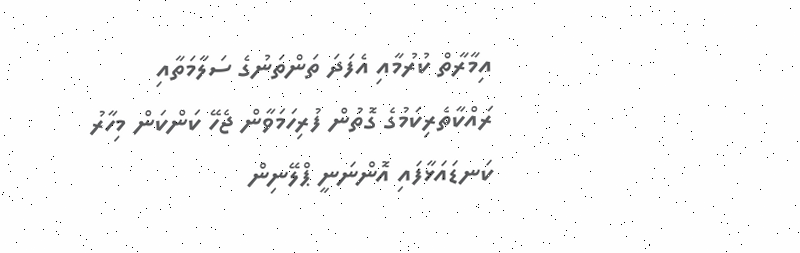އިމާރާތް ކުރުމާއި އެފަދަ ތަންތަނުގެ ސަލާމަތާއި ރައްކާތެރިކަމުގެ ގޮތުން ފުރިހަމަވާން ޖެހޭ ކަންކަން މިހާރު ކަނޑައަޅާފައި އޮންނަނީ ޕްލޭނިން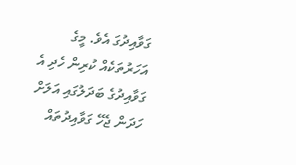ގަވާއިދުގަ އެވެ. މީގެ އަހަރުތަކެއް ކުރިން ހެދި އެ ގަވާއިދުގެ ބަދަލުގައި އަލަށް ހަދަން ޖެހޭ ގަވާއިދުތައް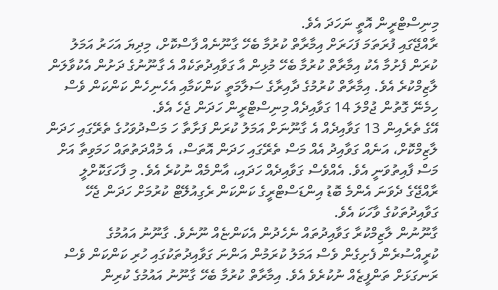މިނިސްޓްރީން އޮތީ ނަހަދަ އެވެ.
ރާއްޖޭގައި ފުރަތަމަ ފަހަރަށް އިމާރާތް ކުރުމާ ބެހޭ ގާނޫނެއް ފާސްކޮށް، މިދިޔަ އަހަރު އަމަލު ކުރަން ފެށުމާ އެކު އިމާރާތް ކުރުމާ ބެހޭ މުޅިން އާ ގަވާއިދުތަކެއް އެ ގާނޫނުގެ ދަށުން އެކުވާލަން ލާޒިމްކުރެ އެވެ. އިމާރާތް ކުރުމުގެ ދާއިރާގެ ސަލާމަތީ ކަންކަމާއި އެހެނިހެން ކަންކަން ވެސް ހިމެނޭ ގޮތުން ޖުމްލަ 14 ގަވާއިދެއް މިނިސްޓްރީން ހަދަން ޖެހެ އެވެ.
އޭގެ ތެރެއިން 13 ގަވާއިދެއް އެ ގާނޫނަށް އަމަލު ކުރަން ފަށާތާ ހަ މަސްދުވަހުގެ ތެރޭގައި ހަދަން ލާޒިމްކޮށް، އަނެއް ގަވާއިދު އެއް މަސް ތެރޭގައި ހަދަން އޮތަސް، އެ މުއްދަތުތައް ހަމަވިތާ އަށް މަސް ފާއިތުވަނީ އެވެ. އެއްވެސް ގަވާއިދެއް ހަދައި، އާންމެއް ނުކުރެ އެވެ. މި ފާހަގަކޮށްލީ ރާއްޖޭގެ ދެވަނަ އެންމެ ބޮޑު އިންޑަސްޓްރީގެ ކަންކަން ރެގިއުލޭޓް ކުރުމަށް ހަދަން ޖެހޭ ގަވާއިދުތަކުގެ ވާހަކަ އެވެ.
ގާނޫނުން ލާޒިމްކުރާ ގަވާއިދުތައް ނެހެދުން އެކަންޏެއް ނޫނެވެ. ގާނޫނު އައުމުގެ ކުރީއްސުރެން ފެށިގެން ވެސް އަމަލު ކުރަމުން އަންނަ ގަވާއިދުތަކުގައި ހުރި ކަންކަން ވެސް ރަނގަޅަށް ތަންފީޒެއް ނުކުރެވެ އެވެ. އިމާރާތް ކުރުމާ ބެހޭ ގާނޫނު އައުމުގެ ކުރިން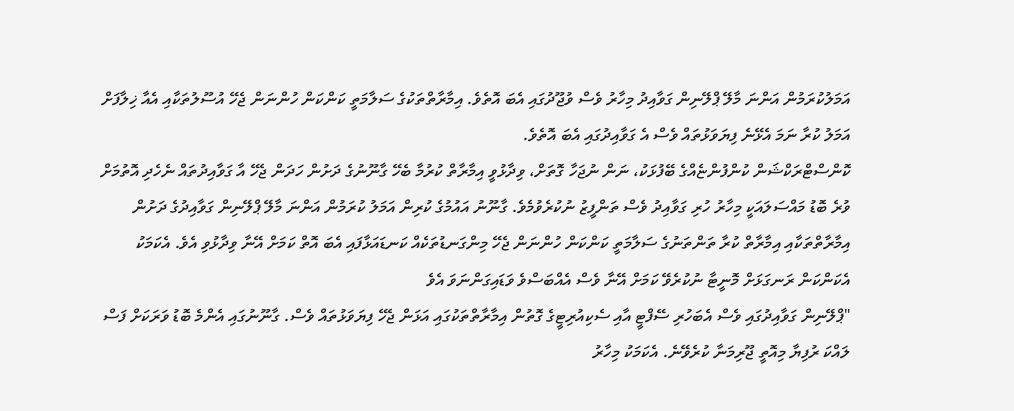އަމަލުކުރަމުން އަންނަ މާލޭ ޕްލޭނިން ގަވާއިދު މިހާރު ވެސް ވުޖޫދުގައި އެބަ އޮތެވެ. އިމާރާތްތަކުގެ ސަލާމަތީ ކަންކަން ހުންނަން ޖެހޭ އުސޫލުތަކާއި އެއާ ޚިލާފަށް އަމަލު ކުރާ ނަމަ އެޅޭނެ ފިޔަވަޅުތައް ވެސް އެ ގަވާއިދުގައި އެބަ އޮތެވެ.
ކޮންސްޓްރަކްޝަން ކުންފުންޏެއްގެ ބޭފުޅަކު، ނަން ނުޖަހާ ގޮތަށް، ވިދާޅުވީ އިމާރާތް ކުރުމާ ބެހޭ ގާނޫނުގެ ދަށުން ހަދަން ޖެހޭ އާ ގަވާއިދުތައް ނެހެދި އޮތުމަށް ވުރެ ބޮޑު މައްސަލައަކީ މިހާރު ހުރި ގަވާއިދު ވެސް ތަންފީޒު ނުކުރެވުމެވެ. ގާނޫނު އައުމުގެ ކުރިން އަމަލު ކުރަމުން އަންނަ މާލޭ ޕްލޭނިން ގަވާއިދުގެ ދަށުން އިމާރާތްތަކާއި އިމާރާތް ކުރާ ތަންތަނުގެ ސަލާމަތީ ކަންކަން ހުންނަން ޖެހޭ މިންގަނޑުތަކެއް ކަނޑައަޅާފައި އެބަ އޮތް ކަމަށް އޭނާ ވިދާޅުވި އެވެ. އެކަމަކު އެކަންކަން ރަނގަޅަށް މޮނީޓާ ނުކުރެވޭ ކަމަށް އޭނާ ވެސް އެއްބަސްވެ ވަޑައިގަންނަވަ އެވެ
"ޕްލޭނިން ގަވާއިދުގައި ވެސް އެބަހުރި ސޭފްޓީ އާއި ސެކިއުރިޓީގެ ގޮތުން އިމާރާތްތަކުގައި އަޅަން ޖެހޭ ފިޔަވަޅުތައް ވެސް. ގާނޫނުގައި އެންމެ ބޮޑު ވަރަކަށް ފަސް ލައްކަ ރުފިޔާ މިއޮތީ ޖޫރިމަނާ ކުރެވޭނެ. އެކަމަކު މިހާރު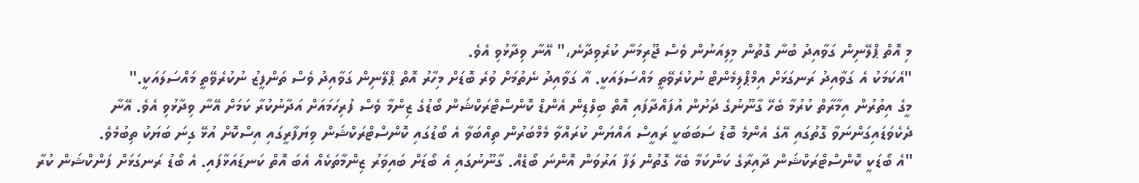މި އޮތް ޕްލޭނިން ގަވާއިދު ބުނާ ގޮތުން މިލިއަނުން ވެސް ޖޫރިމަނާ ކުރެވިދާނެ،" އޭނާ ވިދާޅުވި އެވެ.
"އެކަމަކު އެ ގަވާއިދު ރަނގަޅަށް އިމްޕްލިމެންޓް ނުކުރެވޭތީ މައްސަލައަކީ. އާ ގަވާއިދު ނެތުމަށް ވުރެ ބޮޑަށް މިހާރު އޮތް ޕްލޭނިން ގަވާއިދު ވެސް ތަންފީޒު ނުކުރެވޭތީ މައްސަލައަކީ."
މީގެ އިތުރުން އިމާރާތް ކުރުމާ ބެހޭ ގާނޫނުގެ ދަށުން އުފައްދާފައި އޮތް ބިލްޑިން އެންޑް ކޮންސްޓްރަކްޝަން ބޯޑުގެ ޒިންމާ ވެސް ފުރިހަމައަށް އަދާނުކުރާ ކަމަށް އޭނާ ވިދާޅުވި އެވެ. އޭނާ ދެކެވަޑައިގަންނަވާ ގޮތުގައި އޭގެ އެންމެ ބޮޑު ސަބަބަކީ ރައީސް އައްޔަން ކުރައްވާ މެމްބަރުން ތިއްބަވާ އެ ބޯޑުގައި ކޮންސްޓްރަކްޝަން ވިޔަފާރީގައި އިސްކޮށް އުޅޭ ގިނަ ބަޔަކު ތިބުމެވެ.
"އެ ބޯޑަކީ ކޮންސްޓްރަކްޝަން ދާއިރާގެ ކަންކަމާ ބެހޭ ގޮތުން ލަފާ އަރުވަން އޮންނަ ބޯޑެއް. ގާނޫނުގައި އެ ބޯޑަށް ބައިވަރު ޒިންމާތަކެއް އެބަ އޮތް ކަނޑައަޅާފައި. އެ ބޯޑު ރަނގަޅަށް ފަންކްޝަން ކުރާ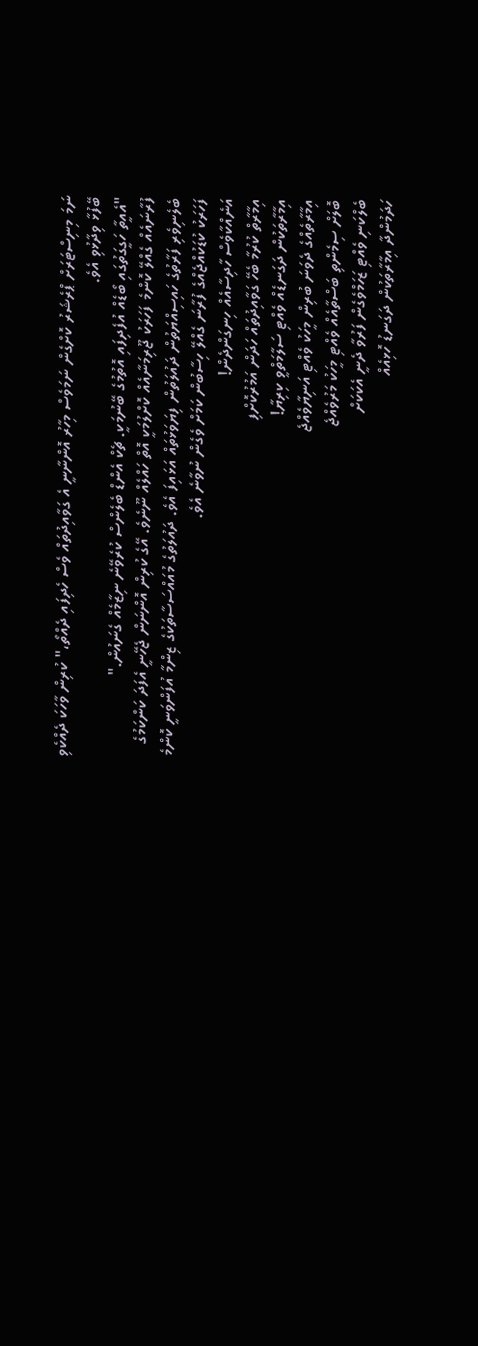ނަމަ މިނިސްޓަރަށް ޕްރެޝަރު ކޮށްގެން ނަމަވެސް މިހާރު އޮންނާނީ އެ ގަވާއިދުތައް ވެސް ހެދިފައި ދެއްތޯ،" ކުރިން ވާހަކަ ދެއްކެވި ބޭފުޅާ ވިދާޅުވި އެވެ.
"އެއީތާ ހަގީގަތުގައި ބޯޑެއް އުފެދިފައި އޮތުމުގެ ބޭނުމަކީ. ޗެކް އެންޑް ބެލެންސް ކުރެވޭނެ ނިޒާމެއް ގެނައުން."
ފުރާނައެއް ގެއްލޭ ކޮންމެ ފަހަރަކު ޖޫރިމަނާއެއް ކޮށްލުމަކީ އޮތް ހައްލެއް ނޫނެވެ. އޭގެ ކުރިން އޮންނަން ޖެހޭނީ އެފަދަ ކަންކަމުގެ ބެލެނިވެރި ފަރާތުގެ ހައިސިއްޔަތުން ދައުލަތުން ފިޔަވަޅުތައް އަޅައިފަ އެވެ. ދައުލަތުގެ މުއައްސަސާތަކުގެ ޒިންމާ އުފަންވަނީ ކޮންމެ ފަހަރަކު ކުޑަކުއްޖެއްގެ ފުރާނަ ގެއްލޭ ހިސާބުން ކަމަށް ވެގެން ނުވާނެ އެވެ.
އަނެއްކާވެސް ހާދިސާއެއް ހިނގަންދެން!
އިމާރާތް ކުރުމާ ބެހޭ ގަވާއިދުތައް ހަދަން އަމުރުކޮށްފި
އިމާރާތަކުން ދަގަނޑެއް ވެއްޓި ސަލާމަތްވީ ކިރިޔާ!
އިމާރާތެއްގެ ދެވަނަ ބުރިން މީހަކު ވެއްޓި އަނިޔާވެއްޖެ
ބޮލަށް ސިމެންތި ބަސްތާއެއް ވެއްޓި މީހަކު މަރުވެއްޖެ
ބެލްކަނި ވެއްޓި ޒަހަމްވެގެން ފަރުވާ ދެނީ އެކަކަށް
ހަދަމުންދާ އިމާރާތަކުން ދަގަނޑު ހޮޅިއެއް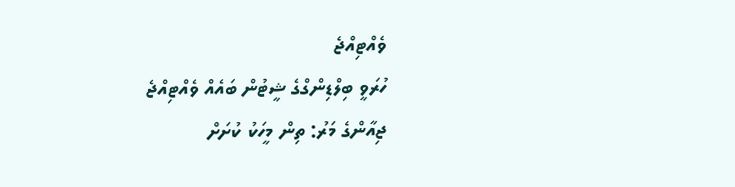ވެއްޓިއްޖެ
ހުރަވީ ބިލްޑިންގްގެ ޝީޓުން ބައެއް ވެއްޓިއްޖެ
ޖިއާންގެ މަރު: ތިން މީހަކު ކުށަށް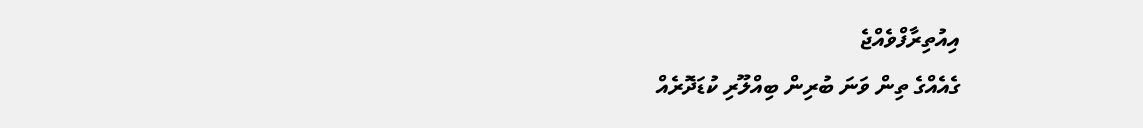އިއުތިރާފްވެއްޖެ
ގެއެއްގެ ތިން ވަނަ ބުރިން ބިއްލޫރި ކުޑަދޮރެއް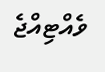ވެއްޓިއްޖެ